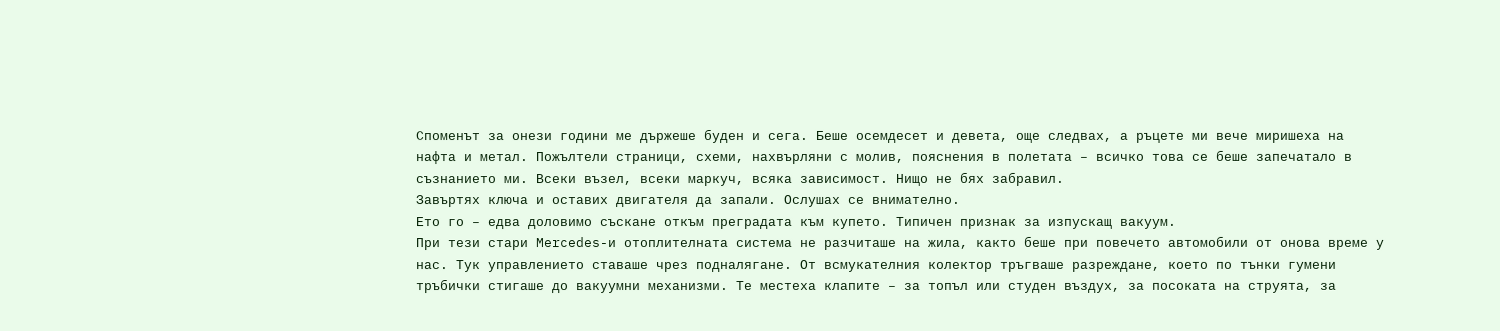Споменът за онези години ме държеше буден и сега. Беше осемдесет и девета, още следвах, а ръцете ми вече миришеха на нафта и метал. Пожълтели страници, схеми, нахвърляни с молив, пояснения в полетата – всичко това се беше запечатало в съзнанието ми. Всеки възел, всеки маркуч, всяка зависимост. Нищо не бях забравил.
Завъртях ключа и оставих двигателя да запали. Ослушах се внимателно.
Ето го – едва доловимо съскане откъм преградата към купето. Типичен признак за изпускащ вакуум.
При тези стари Mercedes-и отоплителната система не разчиташе на жила, както беше при повечето автомобили от онова време у нас. Тук управлението ставаше чрез подналягане. От всмукателния колектор тръгваше разреждане, което по тънки гумени тръбички стигаше до вакуумни механизми. Те местеха клапите – за топъл или студен въздух, за посоката на струята, за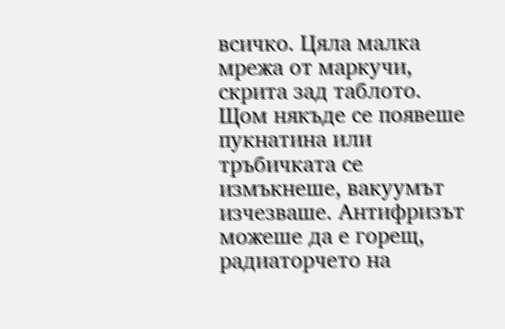всичко. Цяла малка мрежа от маркучи, скрита зад таблото.
Щом някъде се появеше пукнатина или тръбичката се измъкнеше, вакуумът изчезваше. Антифризът можеше да е горещ, радиаторчето на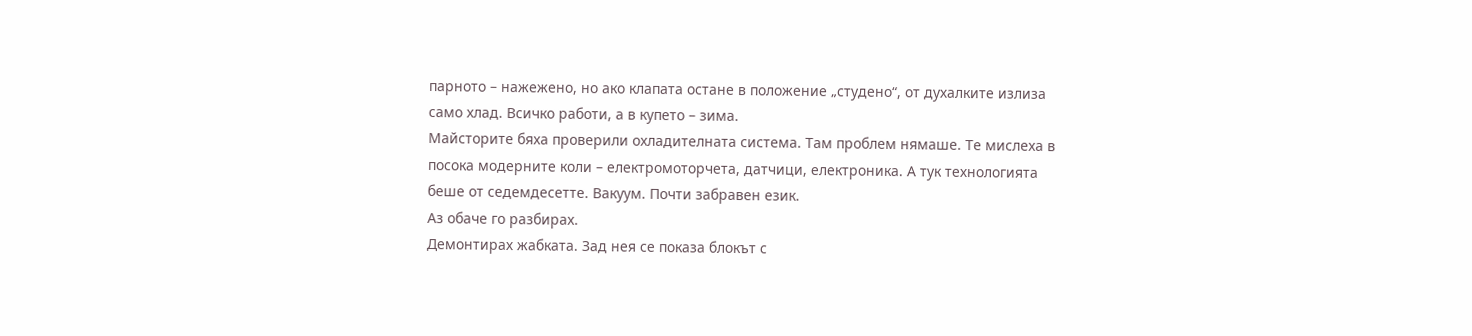парното – нажежено, но ако клапата остане в положение „студено“, от духалките излиза само хлад. Всичко работи, а в купето – зима.
Майсторите бяха проверили охладителната система. Там проблем нямаше. Те мислеха в посока модерните коли – електромоторчета, датчици, електроника. А тук технологията беше от седемдесетте. Вакуум. Почти забравен език.
Аз обаче го разбирах.
Демонтирах жабката. Зад нея се показа блокът с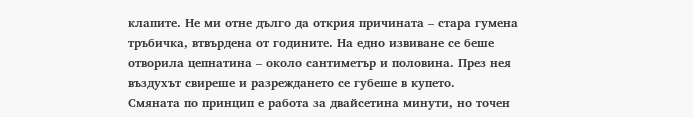клапите. Не ми отне дълго да открия причината – стара гумена тръбичка, втвърдена от годините. На едно извиване се беше отворила цепнатина – около сантиметър и половина. През нея въздухът свиреше и разреждането се губеше в купето.
Смяната по принцип е работа за двайсетина минути, но точен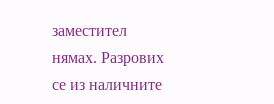заместител нямах. Разрових се из наличните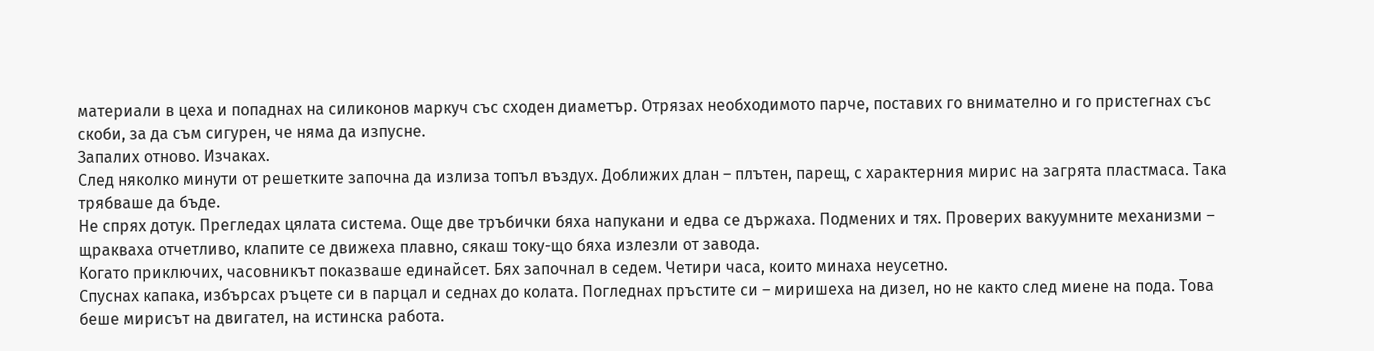материали в цеха и попаднах на силиконов маркуч със сходен диаметър. Отрязах необходимото парче, поставих го внимателно и го пристегнах със скоби, за да съм сигурен, че няма да изпусне.
Запалих отново. Изчаках.
След няколко минути от решетките започна да излиза топъл въздух. Доближих длан – плътен, парещ, с характерния мирис на загрята пластмаса. Така трябваше да бъде.
Не спрях дотук. Прегледах цялата система. Още две тръбички бяха напукани и едва се държаха. Подмених и тях. Проверих вакуумните механизми – щракваха отчетливо, клапите се движеха плавно, сякаш току-що бяха излезли от завода.
Когато приключих, часовникът показваше единайсет. Бях започнал в седем. Четири часа, които минаха неусетно.
Спуснах капака, избърсах ръцете си в парцал и седнах до колата. Погледнах пръстите си – миришеха на дизел, но не както след миене на пода. Това беше мирисът на двигател, на истинска работа.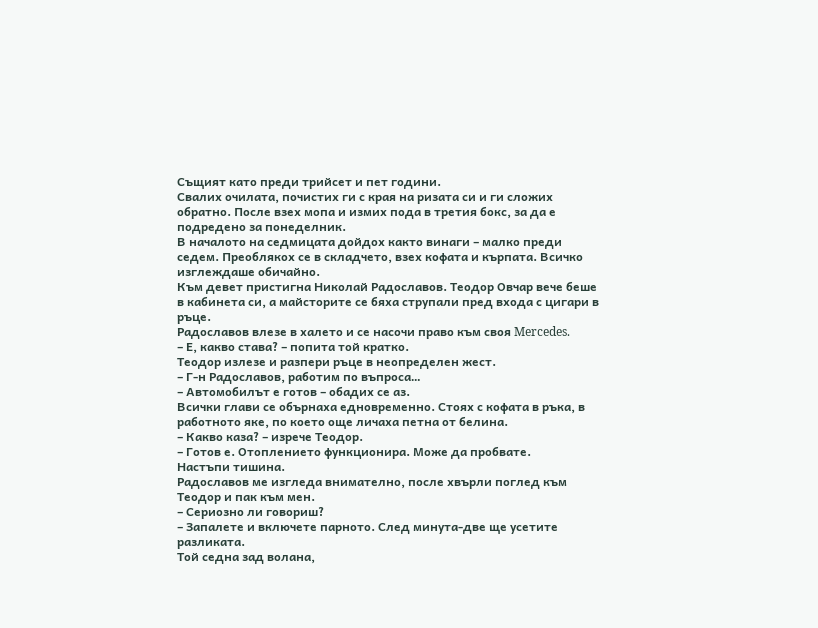Същият като преди трийсет и пет години.
Свалих очилата, почистих ги с края на ризата си и ги сложих обратно. После взех мопа и измих пода в третия бокс, за да е подредено за понеделник.
В началото на седмицата дойдох както винаги – малко преди седем. Преоблякох се в складчето, взех кофата и кърпата. Всичко изглеждаше обичайно.
Към девет пристигна Николай Радославов. Теодор Овчар вече беше в кабинета си, а майсторите се бяха струпали пред входа с цигари в ръце.
Радославов влезе в халето и се насочи право към своя Mercedes.
– Е, какво става? – попита той кратко.
Теодор излезе и разпери ръце в неопределен жест.
– Г-н Радославов, работим по въпроса…
– Автомобилът е готов – обадих се аз.
Всички глави се обърнаха едновременно. Стоях с кофата в ръка, в работното яке, по което още личаха петна от белина.
– Какво каза? – изрече Теодор.
– Готов е. Отоплението функционира. Може да пробвате.
Настъпи тишина.
Радославов ме изгледа внимателно, после хвърли поглед към Теодор и пак към мен.
– Сериозно ли говориш?
– Запалете и включете парното. След минута-две ще усетите разликата.
Той седна зад волана,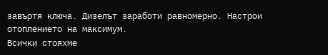завъртя ключа. Дизелът заработи равномерно. Настрои отоплението на максимум.
Всички стояхме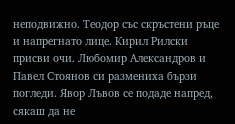неподвижно. Теодор със скръстени ръце и напрегнато лице. Кирил Рилски присви очи. Любомир Александров и Павел Стоянов си размениха бързи погледи. Явор Лъвов се подаде напред, сякаш да не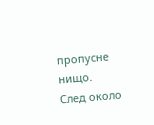пропусне нищо.
След около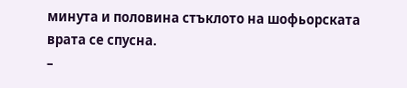минута и половина стъклото на шофьорската врата се спусна.
–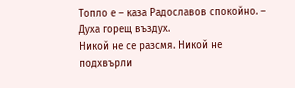Топло е – каза Радославов спокойно. – Духа горещ въздух.
Никой не се разсмя. Никой не подхвърли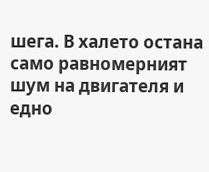шега. В халето остана само равномерният шум на двигателя и едно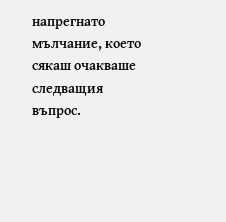напрегнато мълчание, което сякаш очакваше следващия въпрос.